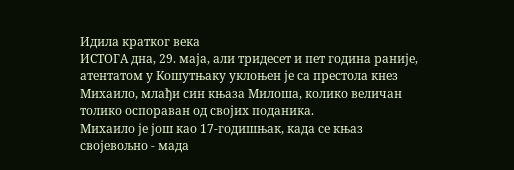Идила кратког века
ИСТОГА дна, 29. маја, али тридесет и пет година раније, атентатом у Кошутњаку уклоњен је са престола кнез Михаило, млађи син књаза Милоша, колико величан толико оспораван од својих поданика.
Михаило је још као 17-годишњак, када се књаз својевољно - мада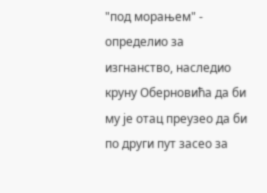"под морањем" - определио за изгнанство, наследио круну Оберновића да би му је отац преузео да би по други пут засео за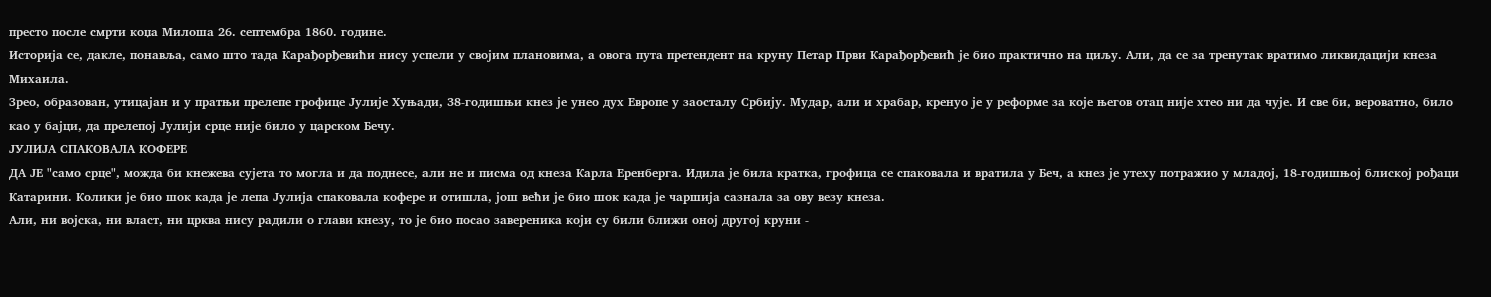престо после смрти коџа Милоша 26. септембра 1860. године.
Историја се, дакле, понавља, само што тада Карађорђевићи нису успели у својим плановима, а овога пута претендент на круну Петар Први Карађорђевић је био практично на циљу. Али, да се за тренутак вратимо ликвидацији кнеза Михаила.
Зрео, образован, утицајан и у пратњи прелепе грофице Јулије Хуњади, 38-годишњи кнез је унео дух Европе у заосталу Србију. Мудар, али и храбар, кренуо је у реформе за које његов отац није хтео ни да чује. И све би, вероватно, било као у бајци, да прелепој Јулији срце није било у царском Бечу.
ЈУЛИЈА СПАКОВАЛА КОФЕРЕ
ДА ЈЕ "само срце", можда би кнежева сујета то могла и да поднесе, али не и писма од кнеза Карла Еренберга. Идила је била кратка, грофица се спаковала и вратила у Беч, а кнез је утеху потражио у младој, 18-годишњој блиској рођаци Катарини. Колики је био шок када је лепа Јулија спаковала кофере и отишла, још већи је био шок када је чаршија сазнала за ову везу кнеза.
Али, ни војска, ни власт, ни црква нису радили о глави кнезу, то је био посао завереника који су били ближи оној другој круни -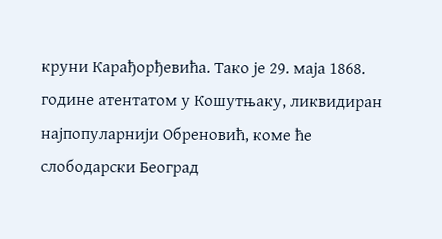круни Карађорђевића. Тако је 29. маја 1868. године атентатом у Кошутњаку, ликвидиран најпопуларнији Обреновић, коме ће слободарски Београд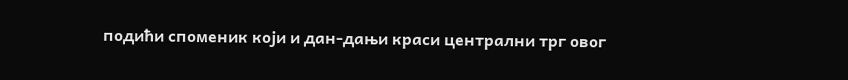подићи споменик који и дан-дањи краси централни трг овог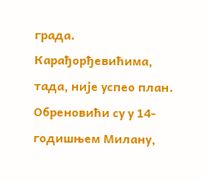града. Карађорђевићима, тада, није успео план. Обреновићи су у 14-годишњем Милану,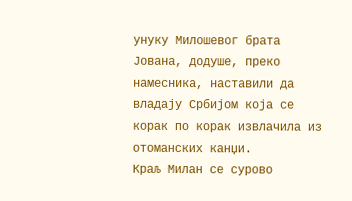унуку Милошевог брата Јована, додуше, преко намесника, наставили да владају Србијом која се корак по корак извлачила из отоманских канџи.
Краљ Милан се сурово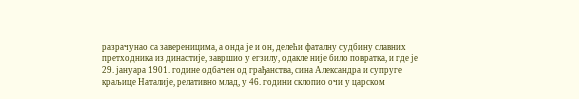разрачунао са завереницима, а онда је и он, делећи фаталну судбину славних претходника из династије, завршио у егзилу, одакле није било повратка, и где је 29. јануара 1901. године одбачен од грађанства, сина Александра и супруге краљице Наталије, релативно млад, у 46. години склопио очи у царском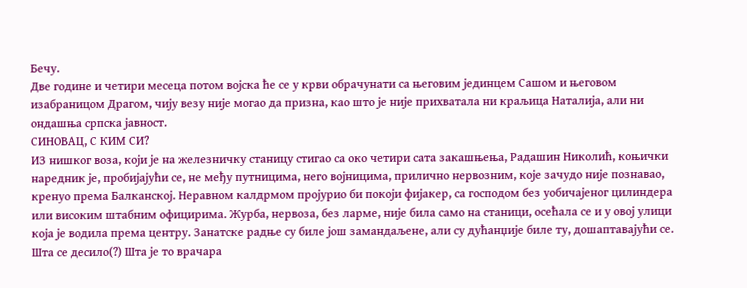Бечу.
Две године и четири месеца потом војска ће се у крви обрачунати са његовим јединцем Сашом и његовом изабраницом Драгом, чију везу није могао да призна, као што је није прихватала ни краљица Наталија, али ни ондашња српска јавност.
СИНОВАЦ, С КИМ СИ?
ИЗ нишког воза, који је на железничку станицу стигао са око четири сата закашњења, Радашин Николић, коњички наредник је, пробијајући се, не међу путницима, него војницима, прилично нервозним, које зачудо није познавао, кренуо према Балканској. Неравном калдрмом пројурио би покоји фијакер, са господом без уобичајеног цилиндера или високим штабним официрима. Журба, нервоза, без ларме, није била само на станици, осећала се и у овој улици која је водила према центру. Занатске радње су биле још замандаљене, али су дућанџије биле ту, дошаптавајући се. Шта се десило(?) Шта је то врачара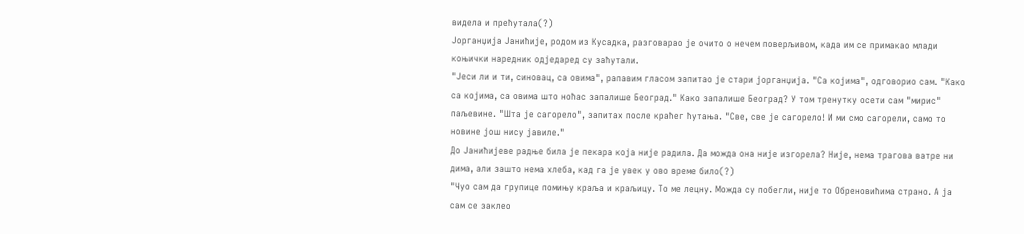видела и прећутала(?)
Јорганџија Јанићије, родом из Кусадка, разговарао је очито о нечем поверљивом, када им се примакао млади коњички наредник одједаред су заћутали.
"Јеси ли и ти, синовац, са овима", рапавим гласом запитао је стари јорганџија. "Са којима", одговорио сам. "Како са којима, са овима што ноћас запалише Београд." Како запалише Београд? У том тренутку осети сам "мирис" паљевине. "Шта је сагорело", запитах после краћег ћутања. "Све, све је сагорело! И ми смо сагорели, само то новине још нису јавиле."
До Јанићијеве радње била је пекара која није радила. Да можда она није изгорела? Није, нема трагова ватре ни дима, али зашто нема хлеба, кад га је увек у ово време било(?)
"Чуо сам да групице помињу краља и краљицу. То ме лецну. Можда су побегли, није то Обреновићима страно. А ја сам се заклео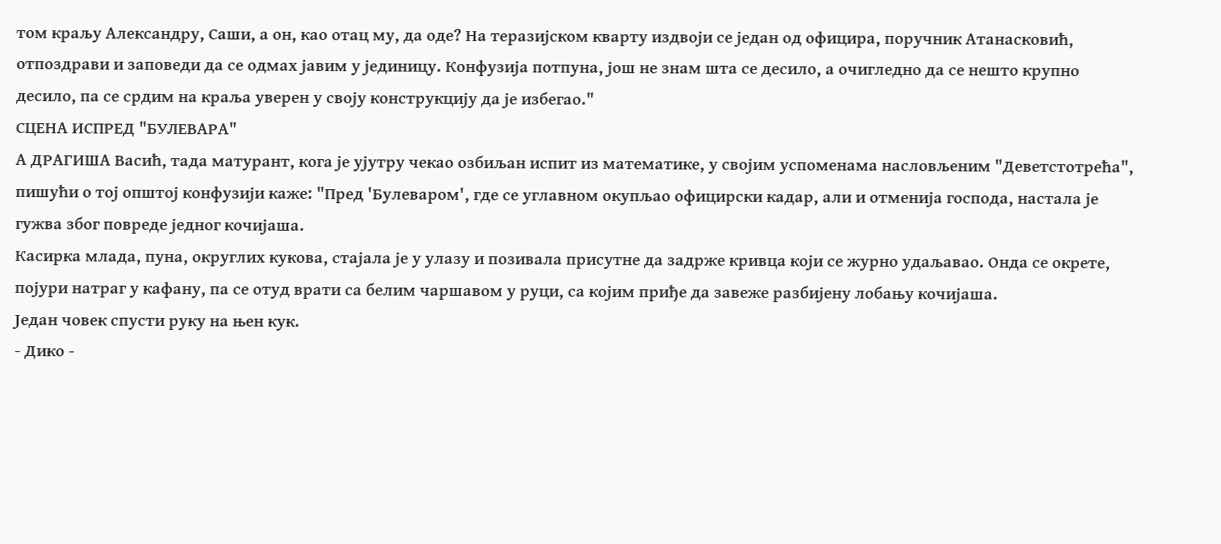том краљу Александру, Саши, а он, као отац му, да оде? На теразијском кварту издвоји се један од официра, поручник Атанасковић, отпоздрави и заповеди да се одмах јавим у јединицу. Конфузија потпуна, још не знам шта се десило, а очигледно да се нешто крупно десило, па се срдим на краља уверен у своју конструкцију да је избегао."
СЦЕНА ИСПРЕД "БУЛЕВАРА"
А ДРАГИША Васић, тада матурант, кога је ујутру чекао озбиљан испит из математике, у својим успоменама насловљеним "Деветстотрећа", пишући о тој општој конфузији каже: "Пред 'Булеваром', где се углавном окупљао официрски кадар, али и отменија господа, настала је гужва због повреде једног кочијаша.
Касирка млада, пуна, округлих кукова, стајала је у улазу и позивала присутне да задрже кривца који се журно удаљавао. Онда се окрете, појури натраг у кафану, па се отуд врати са белим чаршавом у руци, са којим приђе да завеже разбијену лобању кочијаша.
Један човек спусти руку на њен кук.
- Дико -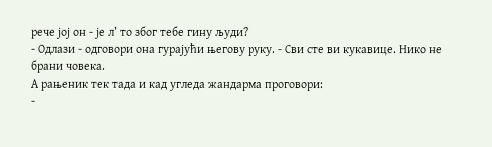рече јој он - је л’ то због тебе гину људи?
- Одлази - одговори она гурајући његову руку. - Сви сте ви кукавице. Нико не брани човека.
А рањеник тек тада и кад угледа жандарма проговори:
-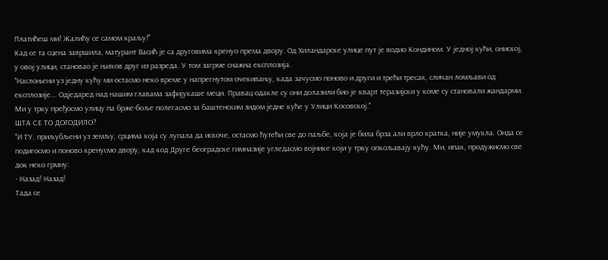Платићеш ми! Жалићу се самом краљу!"
Кад се та сцена завршила, матурант Васић је са друговима кренуо према двору. Од Хиландарске улице пут је водио Кондином. У једној кући, ониској, у овој улици, становао је њихов друг из разреда. У том загрме снажна експлозија.
"Наслоњени уз једну кућу ми остасмо неко време у напрегнутом очекивању, када зачусмо поново и други и трећи тресак, сличан ломљави од експлозије... Одједаред над нашим главама зафијукаше меци. Правац одакле су они долазили био је кварт теразијски у коме су становали жандарми. Ми у трку пређосмо улицу па брже-боље полегасмо за баштенским зидом једне куће у Улици Косовској."
ШТА СЕ ТО ДОГОДИЛО?
"И ТУ, приљубљени уз земљу, срцима која су лупала да искоче, остасмо ћутећи све до паљбе, која је била брза али врло кратка, није умукла. Онда се подигосмо и поново кренусмо двору, кад код Друге београдске гимназије угледасмо војнике који у трку опкољавају кућу. Ми, ипак, продужисмо све док неко грмну:
- Назад! Назад!
Тада се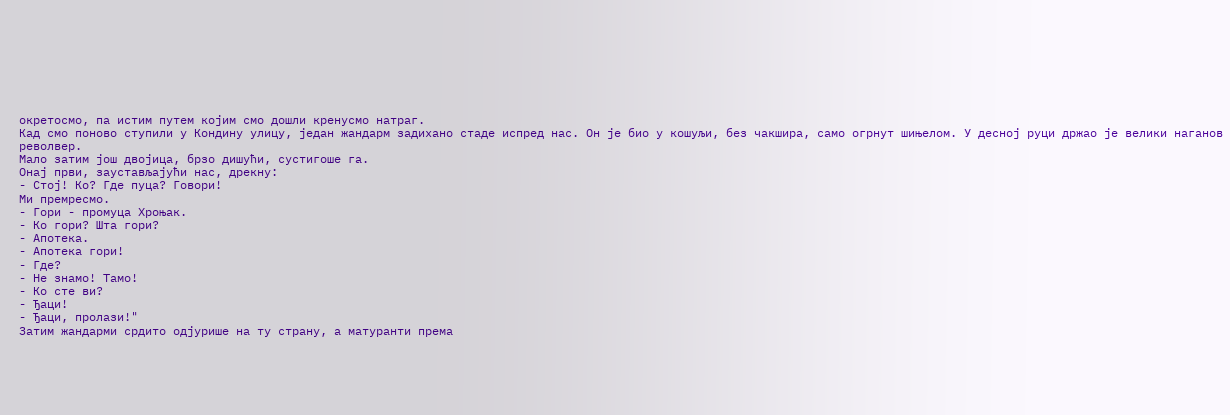окретосмо, па истим путем којим смо дошли кренусмо натраг.
Кад смо поново ступили у Кондину улицу, један жандарм задихано стаде испред нас. Он је био у кошуљи, без чакшира, само огрнут шињелом. У десној руци држао је велики наганов револвер.
Мало затим још двојица, брзо дишући, сустигоше га.
Онај први, заустављајући нас, дрекну:
- Стој! Ко? Где пуца? Говори!
Ми премресмо.
- Гори - промуца Хроњак.
- Ко гори? Шта гори?
- Апотека.
- Апотека гори!
- Где?
- Не знамо! Тамо!
- Ко сте ви?
- Ђаци!
- Ђаци, пролази!"
Затим жандарми срдито одјурише на ту страну, а матуранти према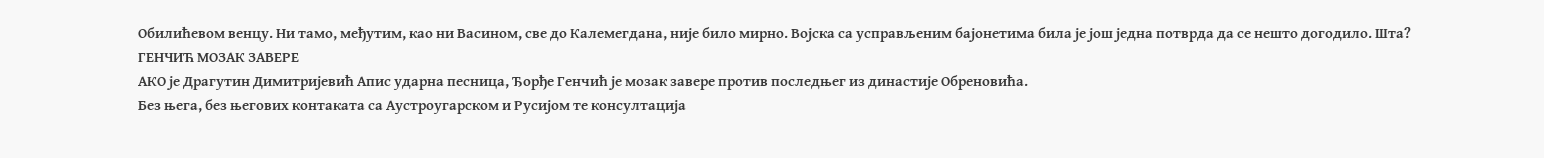Обилићевом венцу. Ни тамо, међутим, као ни Васином, све до Калемегдана, није било мирно. Војска са усправљеним бајонетима била је још једна потврда да се нешто догодило. Шта?
ГЕНЧИЋ МОЗАК ЗАВЕРЕ
АКО је Драгутин Димитријевић Апис ударна песница, Ђорђе Генчић је мозак завере против последњег из династије Обреновића.
Без њега, без његових контаката са Аустроугарском и Русијом те консултација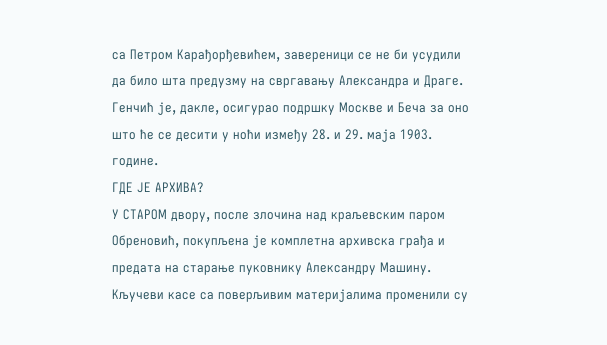са Петром Карађорђевићем, завереници се не би усудили да било шта предузму на свргавању Александра и Драге.
Генчић је, дакле, осигурао подршку Москве и Беча за оно што ће се десити у ноћи између 28. и 29. маја 1903. године.
ГДЕ ЈЕ АРХИВА?
У СТАРОМ двору, после злочина над краљевским паром Обреновић, покупљена је комплетна архивска грађа и предата на старање пуковнику Александру Машину.
Кључеви касе са поверљивим материјалима променили су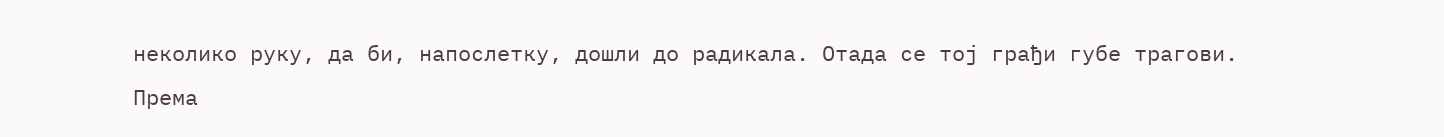неколико руку, да би, напослетку, дошли до радикала. Отада се тој грађи губе трагови.
Према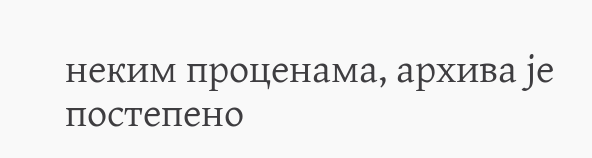неким проценама, архива је постепено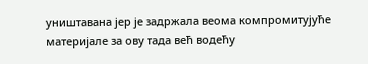уништавана јер је задржала веома компромитујуће материјале за ову тада већ водећу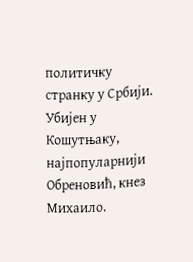политичку странку у Србији.
Убијен у Кошутњаку, најпопуларнији Обреновић, кнез Михаило.